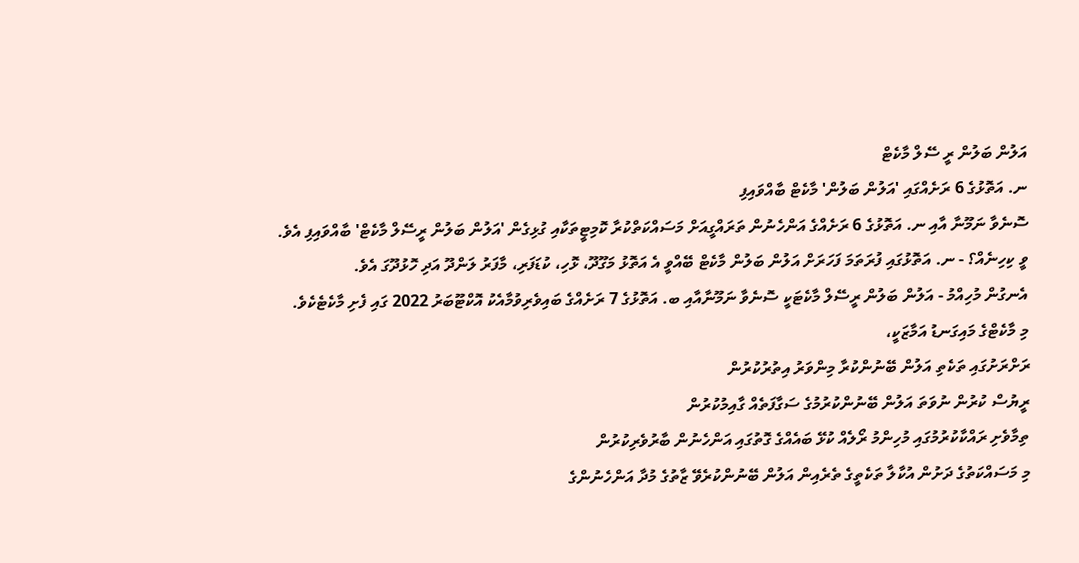އަލުން ބަލުން ރީ ސޭލް މާކެޓް
ނ. އަތޮޅުގެ 6 ރަށެއްގައި 'އަލުން ބަލުން' މާކެޓް ބާއްވައިފި
ސޮނެވާ ނަމޫނާ އާއި ނ. އަތޮޅުގެ 6 ރަށެއްގެ އަންހެނުން ތަރައްގީއަށް މަސައްކަތްކުރާ ކޮމިޓީތަކާއި ގުޅިގެން 'އަލުން ބަލުން ރީސޭލް މާކެޓް' ބާއްވައިފި އެވެ.
ވީ ކިހިނެއް؟ - ނ. އަތޮޅުގައި ފުރަތަމަ ފަހަރަށް އަލުން ބަލުން މާކެޓް ބޭއްވީ އެ އަތޮޅު މަގޫދޫ، ޅޮހި، ކުޑަފަރި، މާފަރު ލަންދޫ އަދި ހޮޅުދޫގަ އެވެ.
އެނގުން މުހިއްމު - އަލުން ބަލުން ރީސޭލް މާކެޓަކީ ސޮނެވާ ނަމޫނާއާއި ބ. އަތޮޅުގެ 7 ރަށެއްގެ ބައިވެރިވުމާއެކު އޮކްޓޫބަރު 2022 ގައި ފެށި މާކެޓެކެވެ.
މި މާކެޓްގެ މައިގަނޑު އަމާޒަކީ،
ރަށްރަށުގައި ތަކެތި އަލުން ބޭނުންކުރާ މިންވަރު އިތުރުކުރުން
ރީޔުސް ކުރުން ނުވަތަ އަލުން ބޭނުންކުރުމުގެ ސަގާފަތެއް ގާއިމުކުރުން
ތިމާވެށި ރައްކާކުރުމުގައި މުހިންމު ރޯލެއް ކުޅޭ ބައެއްގެ ގޮތުގައި އަންހެނުން ބާރުވެރިކުރުން
މި މަސައްކަތުގެ ދަށުން އުކާލާ ތަކެތީގެ ތެރެއިން އަލުން ބޭނުންކުރެވޭ ޒާތުގެ މުދާ އަންހެނުންގެ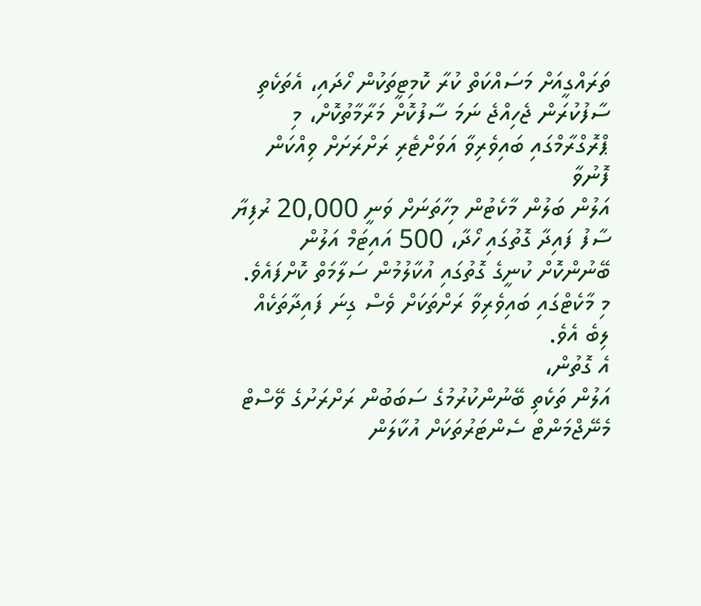ތަރައްގީއަށް މަސައްކަތް ކުރާ ކޮމިޓީތަކުން ހޯދައި، އެތަކެތި ސާފުކުރަން ޖެހިއްޖެ ނަމަ ސާފުކޮށް މަރާމާތުކޮށް، މި ޕްރޮގްރާމްގައި ބައިވެރިވާ އަވަށްޓެރި ރަށްރަށަށް ވިއްކަން ފޮނުވާ
އަލުން ބަލުން މާކެޓުން މިހާތަނަށް ވަނީ 20,000 ރުފިޔާ ސާފު ފައިދާ ގޮތުގައި ހޯދާ، 500 އައިޓަމް އަލުން ބޭނުންކޮށް ކުނީގެ ގޮތުގައި އުކާލުމުން ސަލާމަތް ކޮށްފައެވެ.
މި މާކެޓްގައި ބައިވެރިވާ ރަށްތަކަށް ވެސް ގިނަ ފައިދާތަކެއް ލިބެ އެވެ.
އެ ގޮތުން،
އަލުން ތަކެތި ބޭނުންކުރުމުގެ ސަބަބުން ރަށްރަށުގެ ވޭސްޓް މެނޭޖްމަންޓް ސެންޓަރުތަކަށް އުކާލަން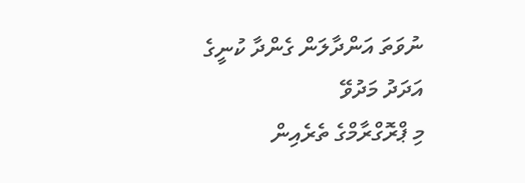ނުވަތަ އަންދާލަން ގެންދާ ކުނީގެ އަދަދު މަދުވޭ
މި ޕްރޮގްރާމްގެ ތެރެއިން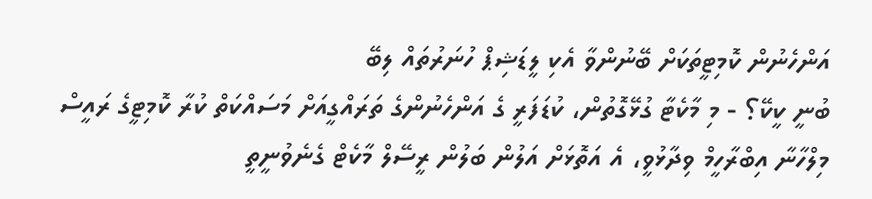އަންހެނުން ކޮމިޓީތަކަށް ބޭނުންވާ އެކި ލީޑަޝިޕް ހުނަރުތައް ލިބޭ
ބުނީ ކީކޭ؟ - މި މާކެޓާ ގުޅޭގޮތުން، ކުޑަފަރީ ގެ އަންހެނުންގެ ތަރައްގީއަށް މަސައްކަތް ކުރާ ކޮމިޓީގެ ރައީސް މިލްހާނާ އިބްރާހީމް ވިދާޅުވީ، އެ އަތޮޅަށް އަލުން ބަލުން ރީސޭލް މާކެޓް ގެނެވުނީތީ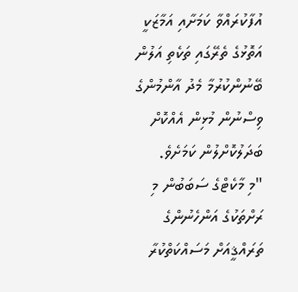އުފާކުރައްވާ ކަމަށާއި އަމާޒަކީ އަތޮޅުގެ ތެރޭގައި ތަކެތި އަލުން ބޭނުންކުރުމާ މެދު އާންމުންގެ ވިސްނުން މުޅިން އެއްކޮށް ބަދަލުކޮށްލުން ކަމަށެވެ.
"މި މާކެޓްގެ ސަބަބުން މި ރަށްތަކުގެ އަންހެނުންގެ ތަރައްޤީއަށް މަސައްކަތްކުރާ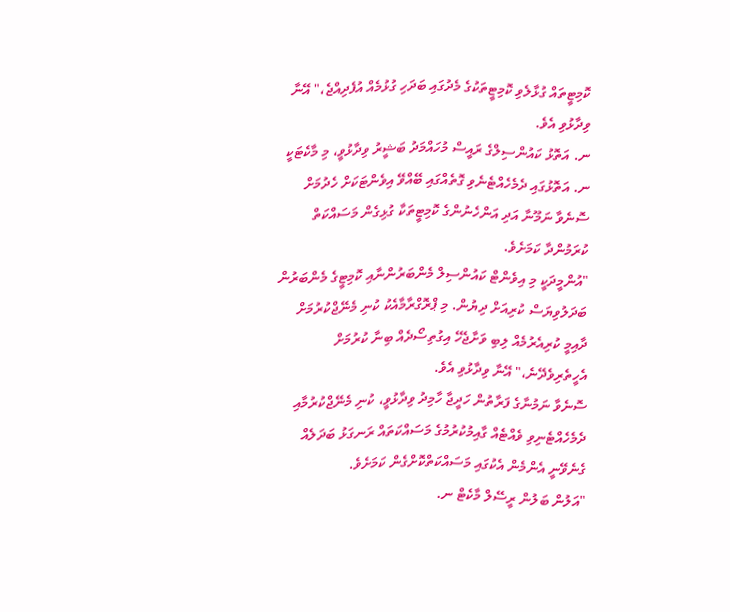ކޮމިޓީތައް ގުޅާލެވި ކޮމިޓީތަކުގެ މެދުގައި ބަދަހި ގުޅުމެއް އުފެދިއްޖެ،" އޭނާ ވިދާޅުވި އެވެ.
ނ. އަތޮޅު ކައުންސިލްގެ ރައީސް މުހައްމަދު ބަޝީރު ވިދާޅުވީ، މި މާކެޓަކީ ނ. އަތޮޅުގައި ދެމެހެއްޓެނެވި ގޮތެއްގައި ބޭއްވޭ އިވެންޓަކަށް ހެދުމަށް ސޮނެވާ ނަމޫނާ އަދި އަންހެނުންގެ ކޮމިޓީތަކާ ގުޅިގެން މަސައްކަތް ކުރަމުންދާ ކަމަށެވެ.
"އުންމީދަކީ މި އިވެންޓް ކައުންސިލް މެންބަރުންނާއި ކޮމިޓީގެ މެންބަރުން ބަދަލުވިޔަސް ކުރިއަށް ދިޔުން. މި ޕްރޮގްރާމާއެކު ކުނި މެނޭޖްކުރުމަށް ދާއިމީ ކުރިއެރުމެއް ލިބި ވަށާޖެހޭ އިގުތިސޯދެއް ބިނާ ކުރުމަށް އެހީތެރިވެދޭނެ،" އޭނާ ވިދާޅުވި އެވެ.
ސޮނެވާ ނަމުނާގެ ފަރާތުން ހަދީޖާ ހާމިދު ވިދާޅުވީ، ކުނި މެނޭޖްކުރުމާއި ދެމެހެއްޓެނިވި ވެއްޓެއް ގާއިމުކުރުމުގެ މަސައްކަތައް ރަނގަޅު ބަދަލެއް ގެނެވޭނީ އެންމެން އެކުގައި މަސައްކަތްކޮށްގެން ކަމަށެވެ.
"އަލުން ބަލުން ރީސޭލް މާކެޓް ނ.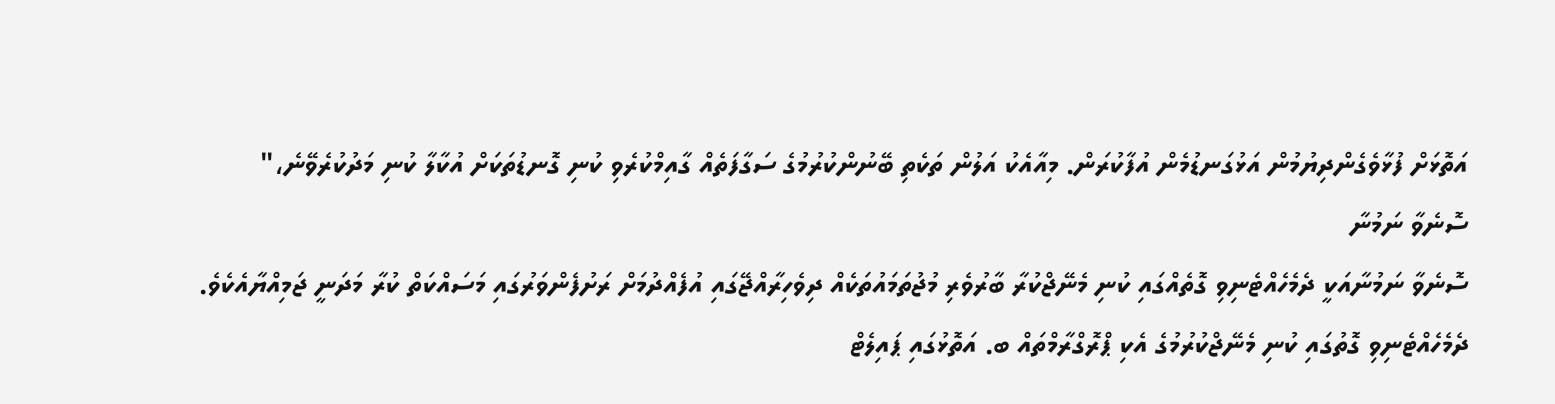އަތޮޅަށް ފުޅާވެގެންދިޔުމުން އަޅުގަނޑުމެން އުފާކުރަން. މިއާއެކު އަލުން ތަކެތި ބޭނުންކުރުމުގެ ސަގާފަތެއް ގާއިމްކުރެވި ކުނި ގޮނޑުތަކަށް އުކާލާ ކުނި މަދުކުރެވޭނެ،"
ސޮނެވާ ނަމުނާ
ސޮނެވާ ނަމުނާއަކީ ދެމެހެއްޓެނިވި ގޮތެއްގައި ކުނި މެނޭޖްކުރާ ބާރުވެރި މުޖުތަމައުތަކެއް ދިވެހިރާއްޖޭގައި އުފެއްދުމަށް ރަށުފެންވަރުގައި މަސައްކަތް ކުރާ މަދަނީ ޖަމިއްޔާއެކެވެ. ދެމެހެއްޓެނިވި ގޮތުގައި ކުނި މެނޭޖްކުރުމުގެ އެކި ޕްރޮގްރާމްތައް ބ. އަތޮޅުގައި ޕައިލެޓް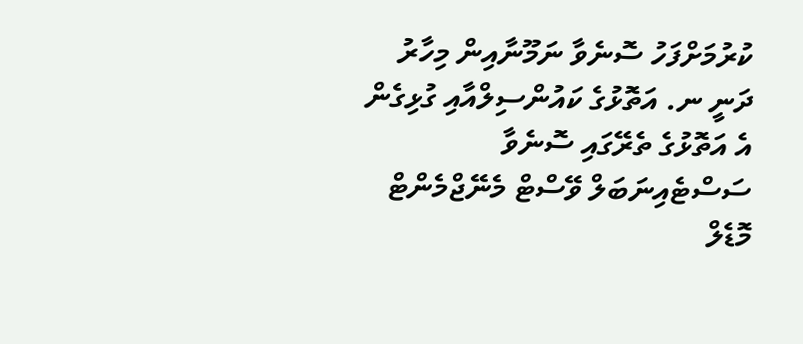ކުރުމަށްފަހު ސޮނެވާ ނަމޫނާއިން މިހާރު ދަނީ ނ. އަތޮޅުގެ ކައުންސިލްއާއި ގުޅިގެން އެ އަތޮޅުގެ ތެރޭގައި ސޮނެވާ ސަސްޓެއިނަބަލް ވޭސްޓް މެނޭޖްމެންޓް މޮޑެލް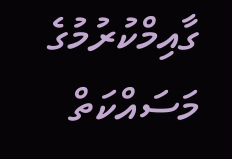ގާއިމްކުރުމުގެ މަސައްކަތް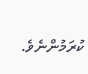ކުރަމުންނެވެ.